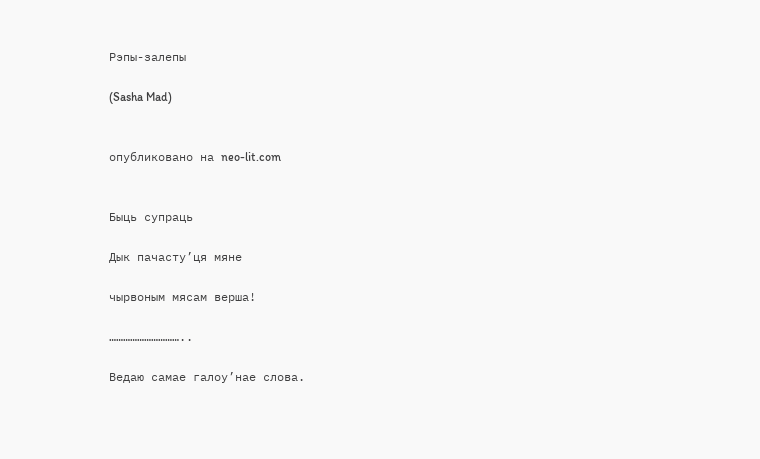Рэпы-залепы

(Sasha Mad)


опубликовано на neo-lit.com


Быць супраць

Дык пачасту’ця мяне

чырвоным мясам верша!

…………………………..

Ведаю самае галоу’нае слова.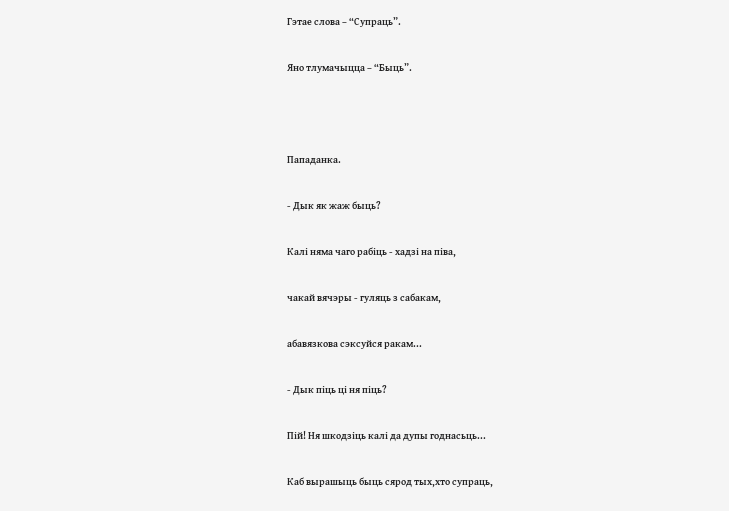Гэтае слова – “Супраць”.

Яно тлумачыцца – “Быць”.



Пападанка.

- Дык як жаж быць?

Калi няма чаго рабiць - хадзi на пiва,

чакай вячэры - гуляць з сабакам,

абавязкова сэксуйся ракам...

- Дык пiць цi ня пiць?

Пiй! Ня шкодзiць калi да дупы годнасьць...

Каб вырашыць быць сярод тых,хто супраць,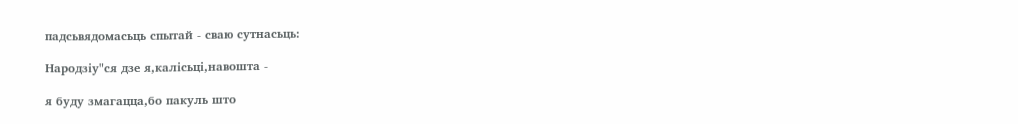падсьвядомасьць спытай - сваю сутнасьць:

Народзiу"ся дзе я,калiсьцi,навошта -

я буду змагацца,бо пакуль што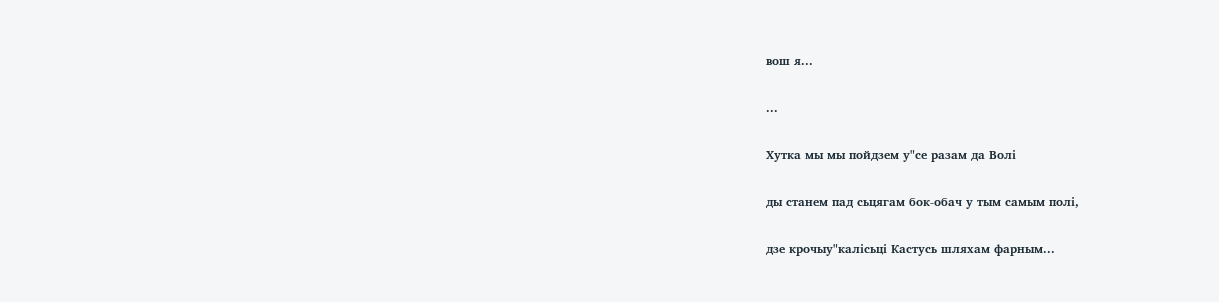вош я...

...

Хутка мы мы пойдзем у"се разам да Волi

ды станем пад сьцягам бок-обач у тым самым полi,

дзе крочыу"калiсьцi Кастусь шляхам фарным...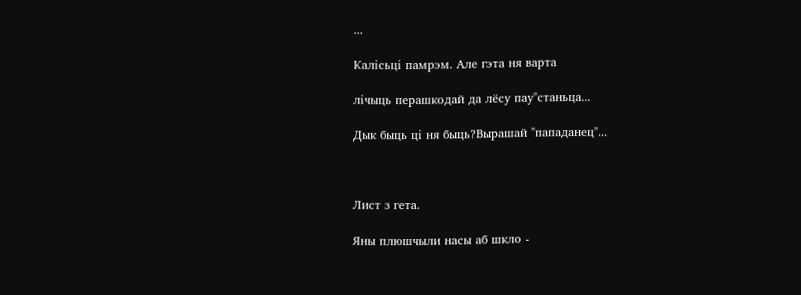...

Калiсьцi памрэм. Але гэта ня варта

лiчыць перашкодай да лёсу пау"станьца...

Дык быць цi ня быць?Вырашай "пападанец"...



Лист з гета.

Яны плюшчыли насы аб шкло -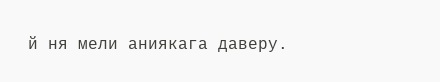й ня мели аниякага даверу.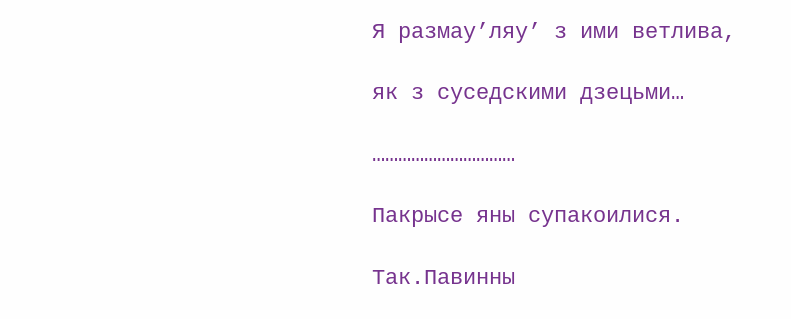Я размау’ляу’ з ими ветлива,

як з суседскими дзецьми…

……………………………

Пакрысе яны супакоилися.

Так.Павинны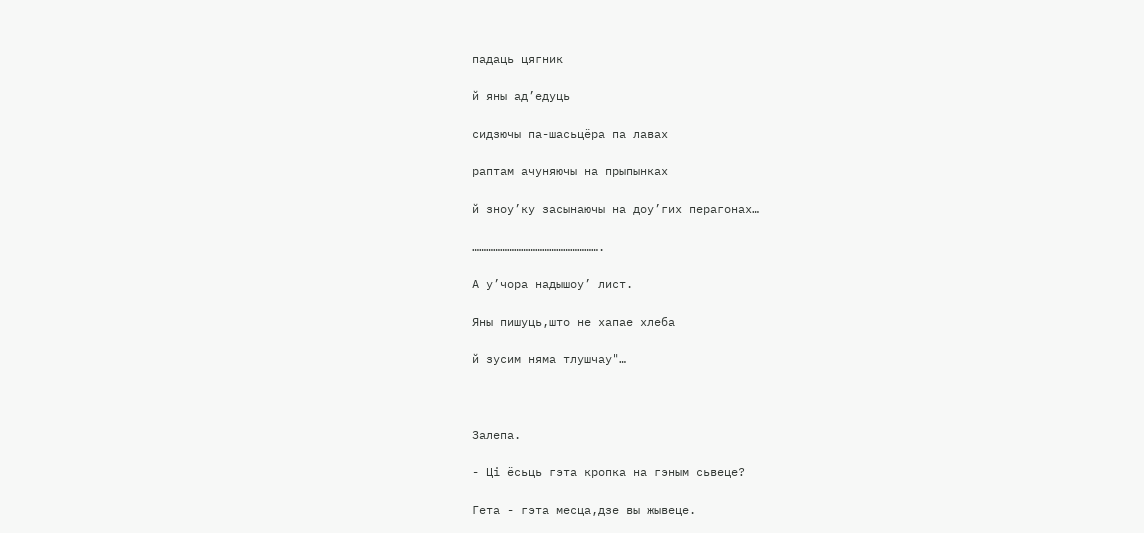падаць цягник

й яны ад’едуць

сидзючы па-шасьцёра па лавах

раптам ачуняючы на прыпынках

й зноу’ку засынаючы на доу’гих перагонах…

……………………………………………….

А у’чора надышоу’ лист.

Яны пишуць,што не хапае хлеба

й зусим няма тлушчау"…



Залепа.

- Цi ёсьць гэта кропка на гэным сьвеце?

Гета - гэта месца,дзе вы жывеце.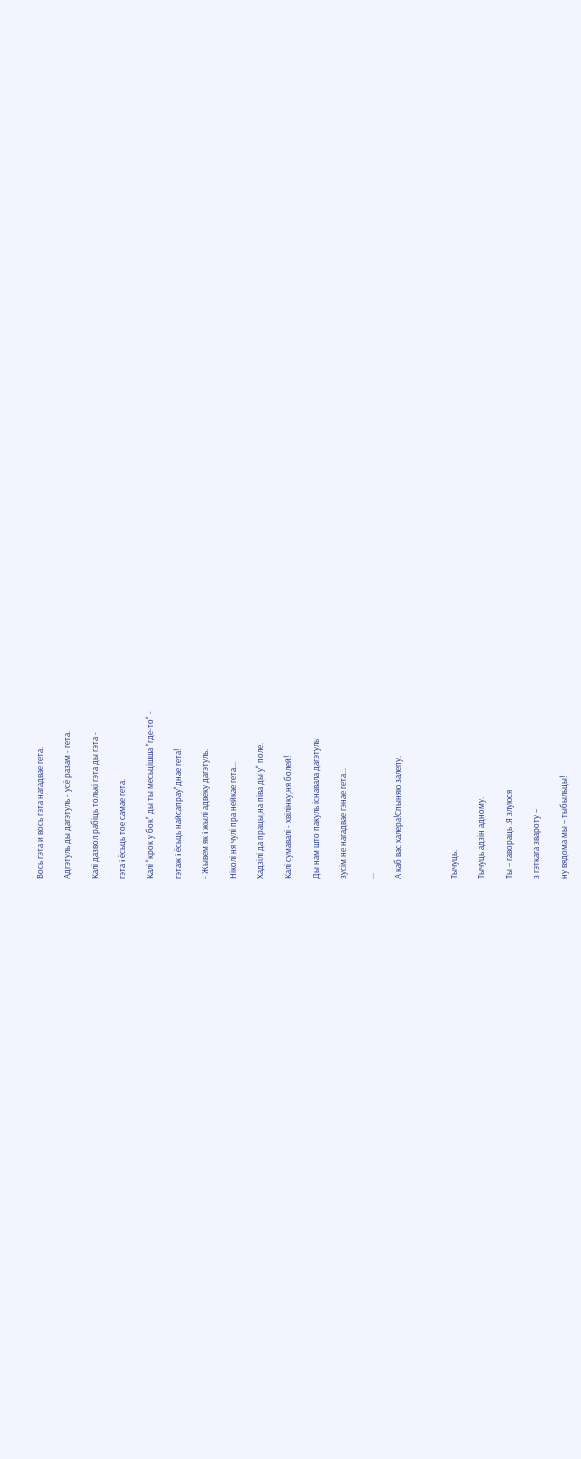Вось гэта и вось гэта нагадвае гета.

Адгэтуль ды дагэтуль - усё разам - гета.

Калi дазвол рабiць толькi гэта ды гэта -

гэта i ёсьць тое самае гета.

Калi "крок у бок" ды ты месьцiшша "где-то" -

гэтаж i ёсьць найсапрау"днае гета!

- Жывем як i жылi адвеку дагэтуль.

Нiколi ня чулi пра нейкае гета...

Хадзiлi да працы,на пiва ды у" поле.

Калi сумавалi - хвiлiнку,ня болей!

Ды нам што пакуль iснавала дагэтуль

зусiм не нагадвае гэнае гета...

...

А каб вас халера!Спыняю залепу.



Тычуць.

Тычуць адзін адному.

Ты – гавораць .Я злуюся

з гэткага звароту –

ну вядома мы – тыбыльцы!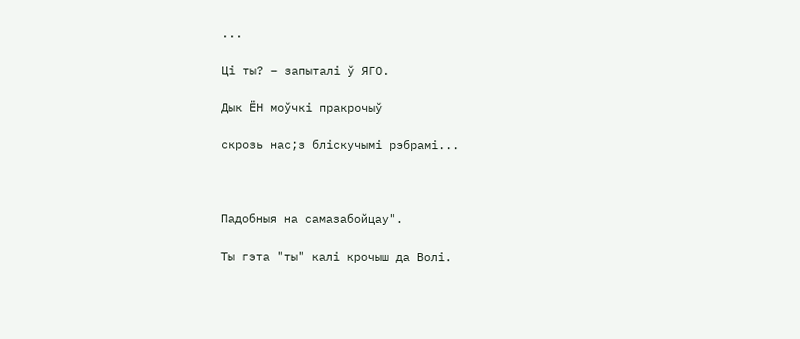...

Ці ты? – запыталі ў ЯГО.

Дык ЁН моўчкі пракрочыў

скрозь нас;з бліскучымі рэбрамі...



Падобныя на самазабойцау".

Ты гэта "ты" калi крочыш да Волi.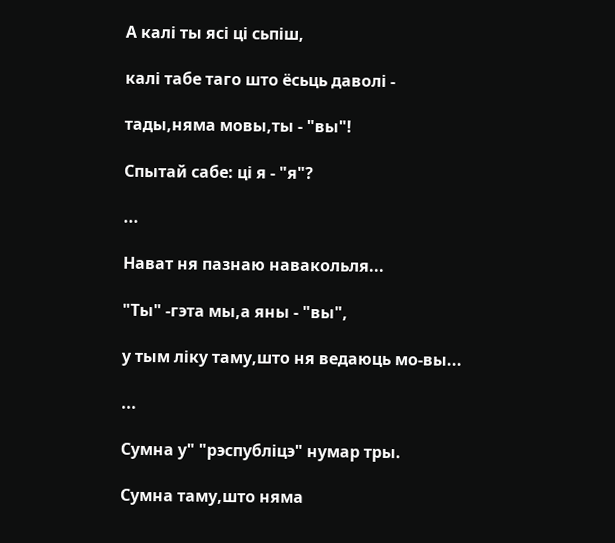А калi ты ясi цi сьпiш,

калi табе таго што ёсьць даволi -

тады,няма мовы,ты - "вы"!

Спытай сабе: цi я - "я"?

...

Нават ня пазнаю навакольля...

"Ты" -гэта мы,а яны - "вы",

у тым лiку таму,што ня ведаюць мо-вы...

...

Сумна у" "рэспублiцэ" нумар тры.

Сумна таму,што няма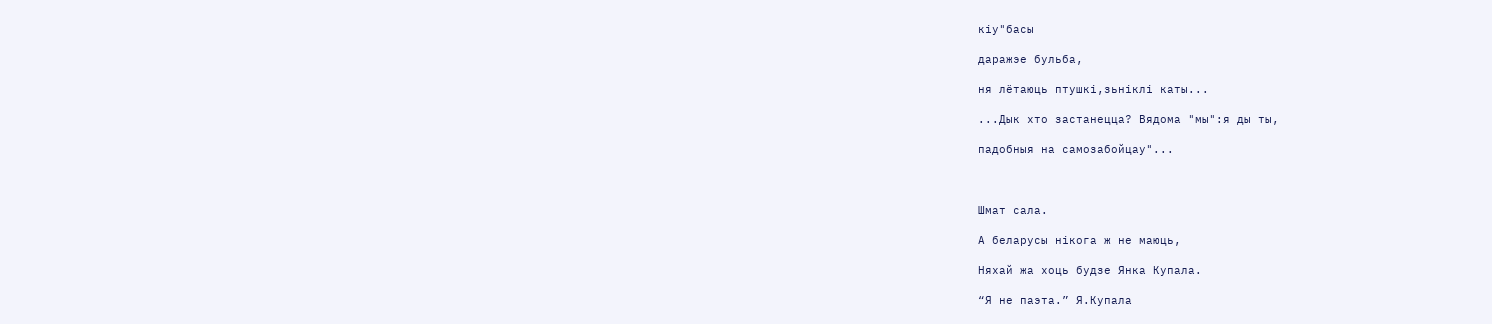кiу"басы

даражэе бульба,

ня лётаюць птушкi,зьнiклi каты...

...Дык хто застанецца? Вядома "мы":я ды ты,

падобныя на самозабойцау"...



Шмат сала.

А беларусы нікога ж не маюць,

Няхай жа хоць будзе Янка Купала.

“Я не паэта.” Я.Купала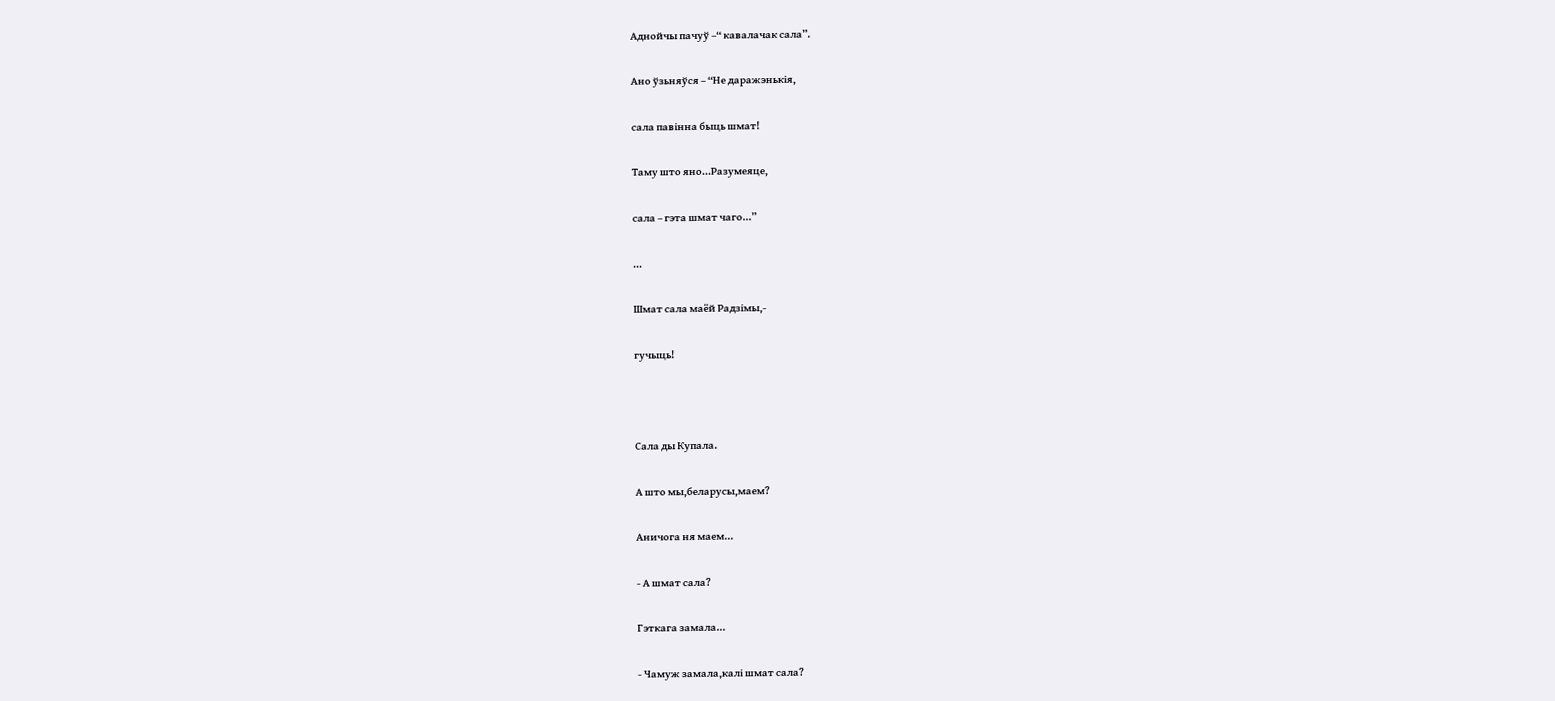Аднойчы пачуў –“ кавалачак сала”.

Ано ўзьняўся – “Не даражэнькія,

сала павінна быць шмат!

Таму што яно...Разумеяце,

сала – гэта шмат чаго...”

...

Шмат сала маёй Радзімы,-

гучыць!



Сала ды Купала.

А што мы,беларусы,маем?

Аничога ня маем...

- А шмат сала?

Гэткага замала...

- Чамуж замала,калi шмат сала?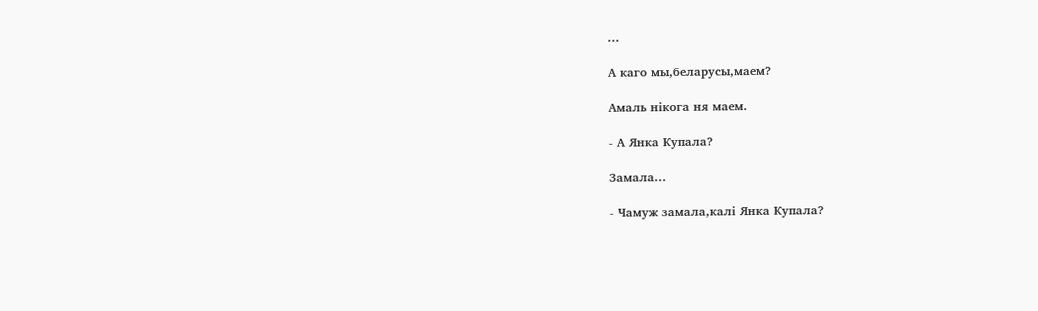...

А каго мы,беларусы,маем?

Амаль нiкога ня маем.

- А Янка Купала?

Замала...

- Чамуж замала,калi Янка Купала?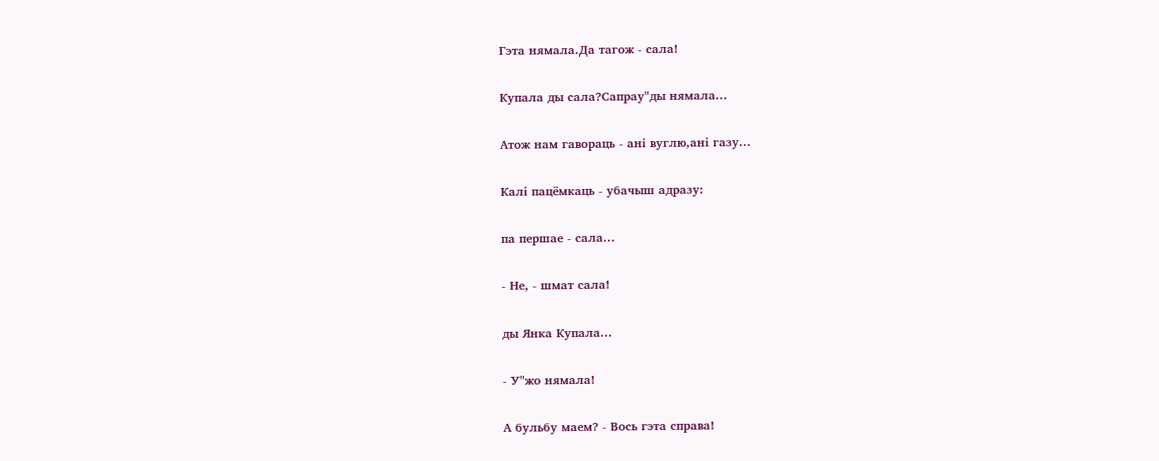Гэта нямала.Да тагож - сала!

Купала ды сала?Сапрау"ды нямала...

Атож нам гавораць - анi вуглю,анi газу...

Калi пацёмкаць - убачыш адразу:

па першае - сала...

- Не, - шмат сала!

ды Янка Купала...

- У"жо нямала!

А бульбу маем? - Вось гэта справа!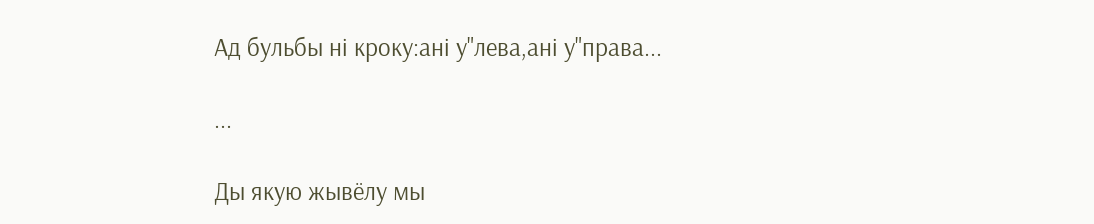Ад бульбы нi кроку:анi у"лева,анi у"права...

...

Ды якую жывёлу мы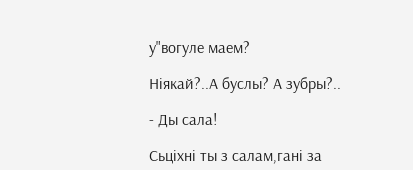у"вогуле маем?

Нiякай?..А буслы? А зубры?..

- Ды сала!

Сьцiхнi ты з салам,ганi за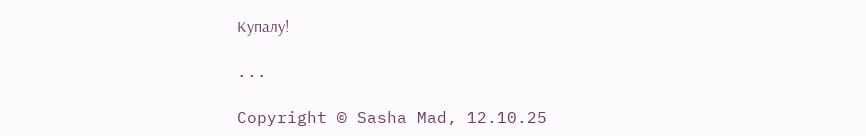Купалу!

...

Copyright © Sasha Mad, 12.10.25